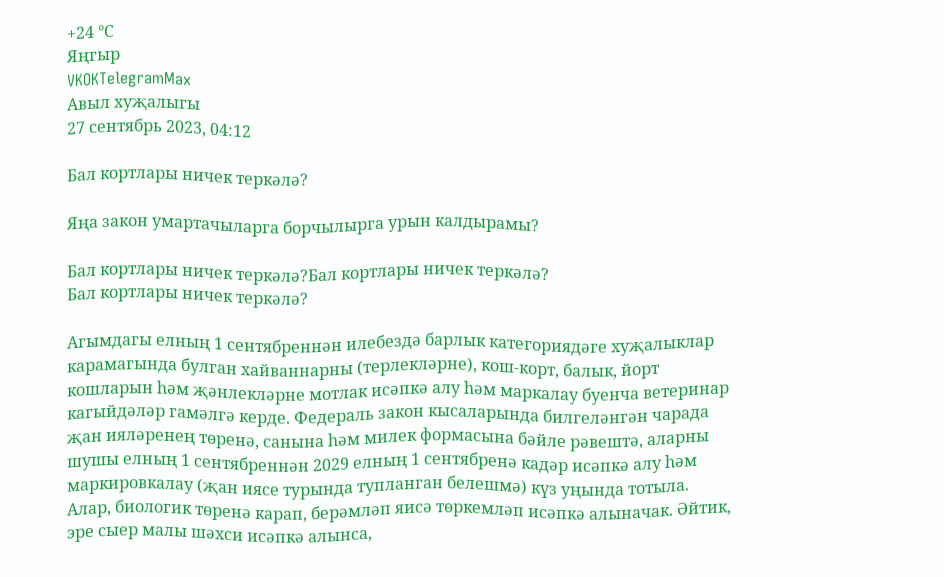+24 °С
Яңгыр
VKOKTelegramMax
Авыл хуҗалыгы
27 сентябрь 2023, 04:12

Бал кортлары ничек теркәлә?

Яңа закон умартачыларга борчылырга урын калдырамы?

Бал кортлары ничек теркәлә?Бал кортлары ничек теркәлә?
Бал кортлары ничек теркәлә?

Агымдагы елның 1 сентябреннән илебездә барлык категориядәге хуҗалыклар карамагында булган хайваннарны (терлекләрне), кош-корт, балык, йорт кошларын һәм җәнлекләрне мотлак исәпкә алу һәм маркалау буенча ветеринар кагыйдәләр гамәлгә керде. Федераль закон кысаларында билгеләнгән чарада җан ияләренең төренә, санына һәм милек формасына бәйле рәвештә, аларны шушы елның 1 сентябреннән 2029 елның 1 сентябренә кадәр исәпкә алу һәм маркировкалау (җан иясе турында тупланган белешмә) күз уңында тотыла. Алар, биологик төренә карап, берәмләп яисә төркемләп исәпкә алыначак. Әйтик, эре сыер малы шәхси исәпкә алынса,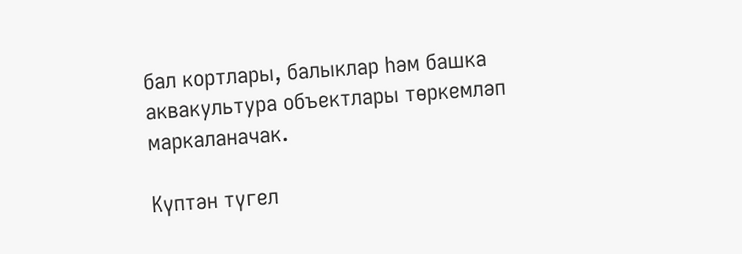бал кортлары, балыклар һәм башка аквакультура объектлары төркемләп маркаланачак.

Күптән түгел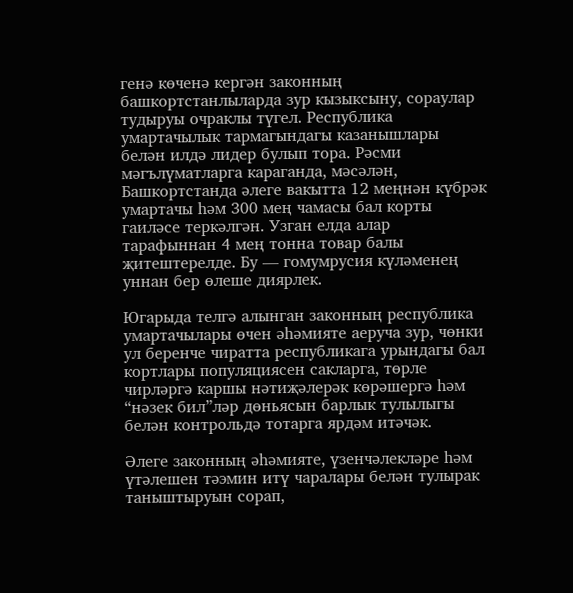генә көченә кергән законның башкортстанлыларда зур кызыксыну, сораулар тудыруы очраклы түгел. Республика умартачылык тармагындагы казанышлары белән илдә лидер булып тора. Рәсми мәгълүматларга караганда, мәсәлән, Башкортстанда әлеге вакытта 12 меңнән күбрәк умартачы һәм 300 мең чамасы бал корты гаиләсе теркәлгән. Узган елда алар тарафыннан 4 мең тонна товар балы җитештерелде. Бу — гомумрусия күләменең уннан бер өлеше диярлек.

Югарыда телгә алынган законның республика умартачылары өчен әһәмияте аеруча зур, чөнки ул беренче чиратта республикага урындагы бал кортлары популяциясен сакларга, төрле чирләргә каршы нәтиҗәлерәк көрәшергә һәм “нәзек бил”ләр дөньясын барлык тулылыгы белән контрольдә тотарга ярдәм итәчәк.

Әлеге законның әһәмияте, үзенчәлекләре һәм үтәлешен тәэмин итү чаралары белән тулырак таныштыруын сорап,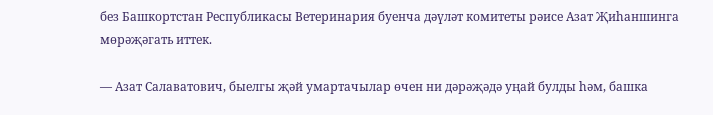без Башкортстан Республикасы Ветеринария буенча дәүләт комитеты рәисе Азат Җиһаншинга мөрәҗәгать иттек.

— Азат Салаватович, быелгы җәй умартачылар өчен ни дәрәҗәдә уңай булды һәм, башка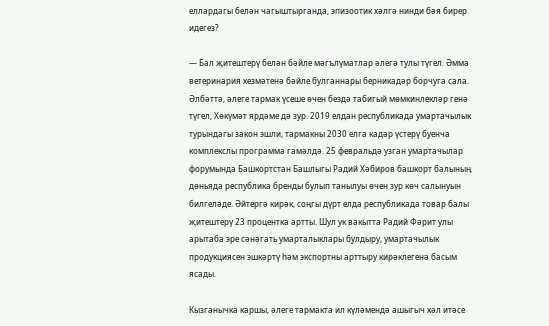еллардагы белән чагыштырганда, эпизоотик хәлгә нинди бәя бирер идегез?

— Бал җитештерү белән бәйле мәгълүматлар әлегә тулы түгел. Әмма ветеринария хезмәтенә бәйле булганнары берникадәр борчуга сала. Әлбәттә, әлеге тармак үсеше өчен бездә табигый мөмкинлекләр генә түгел, Хөкүмәт ярдәме дә зур. 2019 елдан республикада умартачылык турындагы закон эшли, тармакны 2030 елга кадәр үстерү буенча комплекслы программа гамәлдә. 25 февральдә узган умартачылар форумында Башкортстан Башлыгы Радий Хәбиров башкорт балының дөньяда республика бренды булып танылуы өчен зур көч салынуын билгеләде. Әйтергә кирәк, соңгы дүрт елда республикада товар балы җитештерү 23 процентка артты. Шул ук вакытта Радий Фәрит улы арытаба эре сәнәгать умарталыклары булдыру, умартачылык продукциясен эшкәртү һәм экспортны арттыру кирәклегенә басым ясады.

Кызганычка каршы, әлеге тармакта ил күләмендә ашыгыч хәл итәсе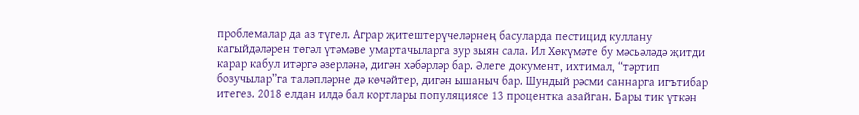проблемалар да аз түгел. Аграр җитештерүчеләрнең басуларда пестицид куллану кагыйдәләрен төгәл үтәмәве умартачыларга зур зыян сала. Ил Хөкүмәте бу мәсьәләдә җитди карар кабул итәргә әзерләнә, дигән хәбәрләр бар. Әлеге документ, ихтимал, “тәртип бозучылар”га таләпләрне дә көчәйтер, дигән ышаныч бар. Шундый рәсми саннарга игътибар итегез. 2018 елдан илдә бал кортлары популяциясе 13 процентка азайган. Бары тик үткән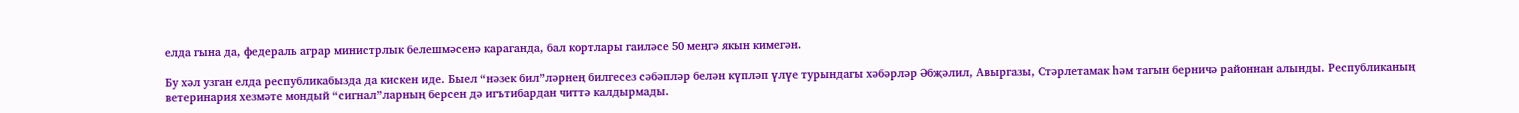елда гына да, федераль аграр министрлык белешмәсенә караганда, бал кортлары гаиләсе 50 меңгә якын кимегән.

Бу хәл узган елда республикабызда да кискен иде. Быел “нәзек бил”ләрнең билгесез сәбәпләр белән күпләп үлүе турындагы хәбәрләр Әбҗәлил, Авыргазы, Стәрлетамак һәм тагын берничә районнан алынды. Республиканың ветеринария хезмәте мондый “сигнал”ларның берсен дә игътибардан читтә калдырмады.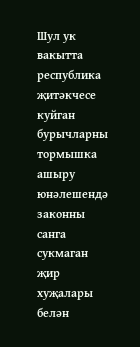Шул ук вакытта республика җитәкчесе куйган бурычларны тормышка ашыру юнәлешендә законны санга сукмаган җир хуҗалары белән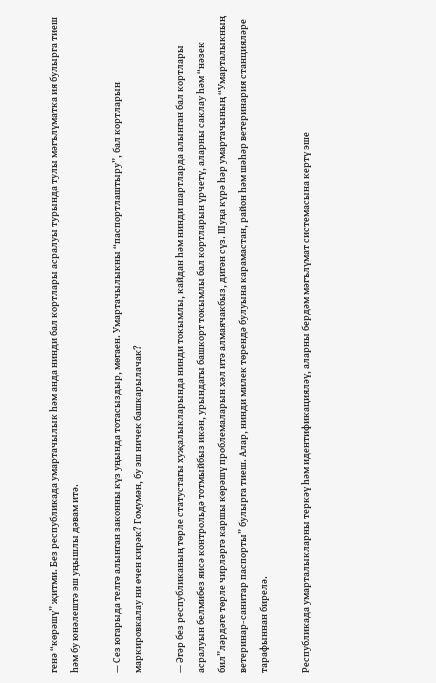генә “көрәшү” җитми. Без республикада умартачылык һәм анда нинди бал кортлары асралуы турында тулы мәгълүматка ия булырга тиеш һәм бу юнәлештә эш уңышлы дәвам итә.

— Сез югарыда телгә алынган законны күз уңында тотасыздыр, мөгаен. Умартачылыкны “паспортлаштыру”, бал кортларын маркировкалау ни өчен кирәк? Гомумән, бу эш ничек башкарылачак?

— Әгәр без республиканың төрле статустагы хуҗалыкларында нинди токымлы, кайдан һәм нинди шартларда алынган бал кортлары асралуын белмибез яисә контрольдә тотмыйбыз икән, урындагы башкорт токымлы бал кортларын үрчетү, аларны саклау һәм “нәзек бил”ләрдәге төрле чирләргә каршы көрәшү проблемаларын хәл итә алмаячакбыз, дигән сүз. Шуңа күрә һәр умартачының “Умарталыкның ветеринар-санитар паспорты” булырга тиеш. Алар, нинди милек төрендә булуына карамастан, район һәм шәһәр ветеринария станцияләре тарафыннан бирелә.

Республикада умарталыкларны теркәү һәм идентификацияләү, аларны бердәм мәгълүмат системасына кертү эше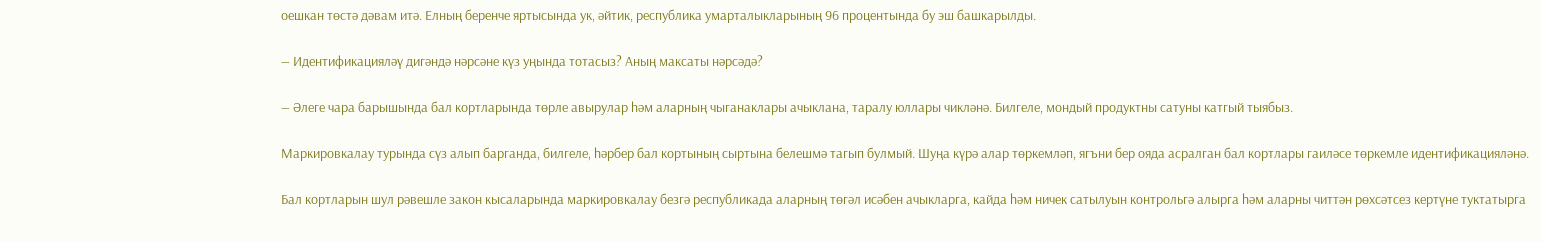оешкан төстә дәвам итә. Елның беренче яртысында ук, әйтик, республика умарталыкларының 96 процентында бу эш башкарылды.

— Идентификацияләү дигәндә нәрсәне күз уңында тотасыз? Аның максаты нәрсәдә?

— Әлеге чара барышында бал кортларында төрле авырулар һәм аларның чыганаклары ачыклана, таралу юллары чикләнә. Билгеле, мондый продуктны сатуны катгый тыябыз.

Маркировкалау турында сүз алып барганда, билгеле, һәрбер бал кортының сыртына белешмә тагып булмый. Шуңа күрә алар төркемләп, ягъни бер ояда асралган бал кортлары гаиләсе төркемле идентификацияләнә.

Бал кортларын шул рәвешле закон кысаларында маркировкалау безгә республикада аларның төгәл исәбен ачыкларга, кайда һәм ничек сатылуын контрольгә алырга һәм аларны читтән рөхсәтсез кертүне туктатырга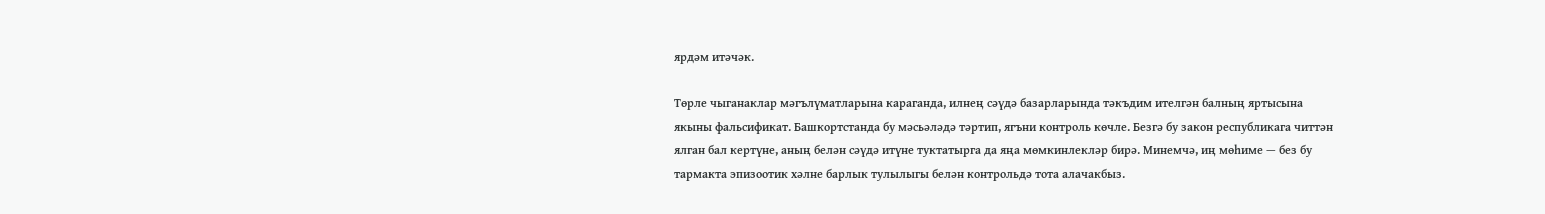ярдәм итәчәк.

Төрле чыганаклар мәгълүматларына караганда, илнең сәүдә базарларында тәкъдим ителгән балның яртысына якыны фальсификат. Башкортстанда бу мәсьәләдә тәртип, ягъни контроль көчле. Безгә бу закон республикага читтән ялган бал кертүне, аның белән сәүдә итүне туктатырга да яңа мөмкинлекләр бирә. Минемчә, иң мөһиме — без бу тармакта эпизоотик хәлне барлык тулылыгы белән контрольдә тота алачакбыз.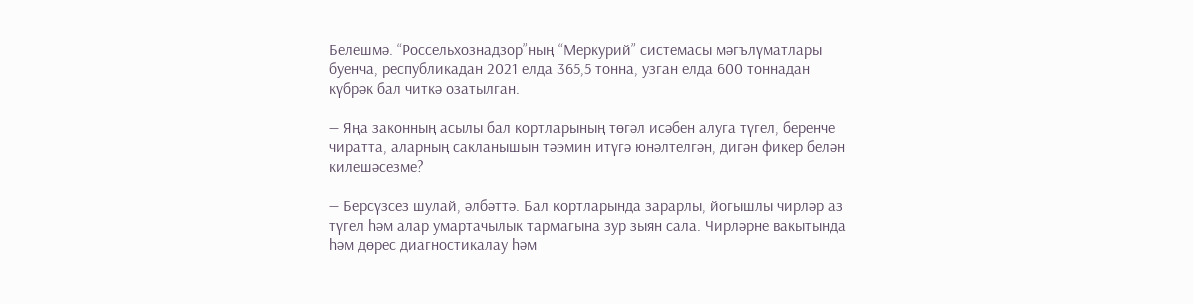Белешмә. “Россельхознадзор”ның “Меркурий” системасы мәгълүматлары буенча, республикадан 2021 елда 365,5 тонна, узган елда 600 тоннадан күбрәк бал читкә озатылган.

— Яңа законның асылы бал кортларының төгәл исәбен алуга түгел, беренче чиратта, аларның сакланышын тәэмин итүгә юнәлтелгән, дигән фикер белән килешәсезме?

— Берсүзсез шулай, әлбәттә. Бал кортларында зарарлы, йогышлы чирләр аз түгел һәм алар умартачылык тармагына зур зыян сала. Чирләрне вакытында һәм дөрес диагностикалау һәм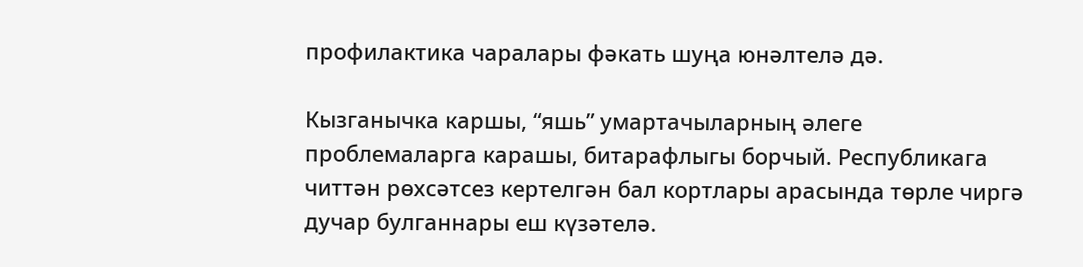профилактика чаралары фәкать шуңа юнәлтелә дә.

Кызганычка каршы, “яшь” умартачыларның әлеге проблемаларга карашы, битарафлыгы борчый. Республикага читтән рөхсәтсез кертелгән бал кортлары арасында төрле чиргә дучар булганнары еш күзәтелә.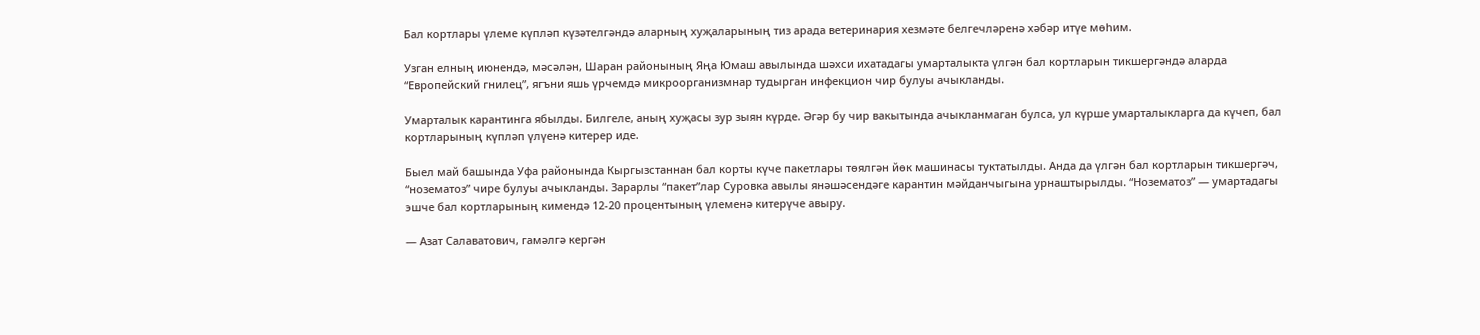Бал кортлары үлеме күпләп күзәтелгәндә аларның хуҗаларының тиз арада ветеринария хезмәте белгечләренә хәбәр итүе мөһим.

Узган елның июнендә, мәсәлән, Шаран районының Яңа Юмаш авылында шәхси ихатадагы умарталыкта үлгән бал кортларын тикшергәндә аларда “Европейский гнилец”, ягъни яшь үрчемдә микроорганизмнар тудырган инфекцион чир булуы ачыкланды.

Умарталык карантинга ябылды. Билгеле, аның хуҗасы зур зыян күрде. Әгәр бу чир вакытында ачыкланмаган булса, ул күрше умарталыкларга да күчеп, бал кортларының күпләп үлүенә китерер иде.

Быел май башында Уфа районында Кыргызстаннан бал корты күче пакетлары төялгән йөк машинасы туктатылды. Анда да үлгән бал кортларын тикшергәч, “нозематоз” чире булуы ачыкланды. Зарарлы “пакет”лар Суровка авылы янәшәсендәге карантин мәйданчыгына урнаштырылды. “Нозематоз” — умартадагы эшче бал кортларының кимендә 12-20 процентының үлеменә китерүче авыру.

— Азат Салаватович, гамәлгә кергән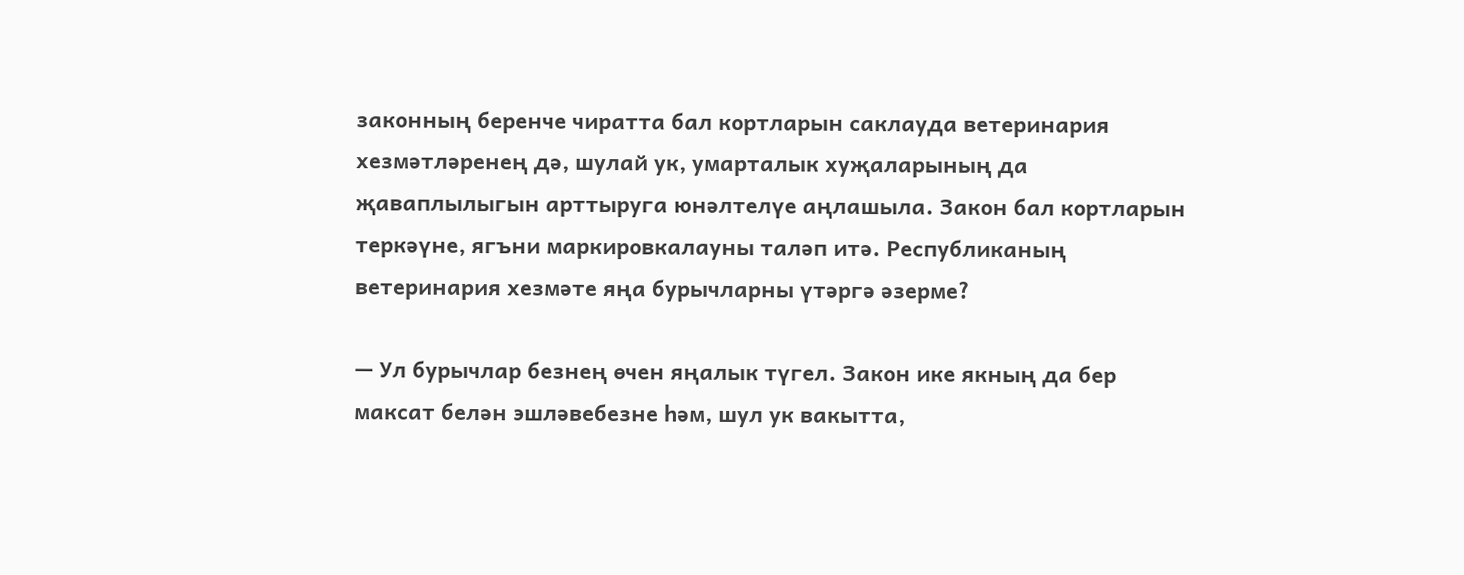законның беренче чиратта бал кортларын саклауда ветеринария хезмәтләренең дә, шулай ук, умарталык хуҗаларының да җаваплылыгын арттыруга юнәлтелүе аңлашыла. Закон бал кортларын теркәүне, ягъни маркировкалауны таләп итә. Республиканың ветеринария хезмәте яңа бурычларны үтәргә әзерме?

— Ул бурычлар безнең өчен яңалык түгел. Закон ике якның да бер максат белән эшләвебезне һәм, шул ук вакытта,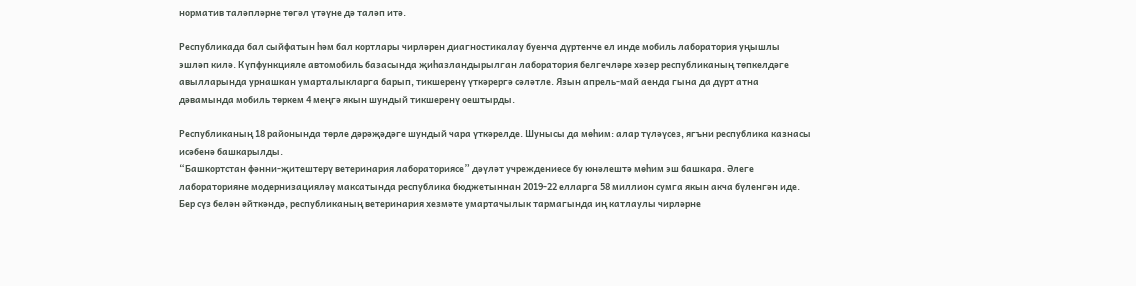норматив таләпләрне төгәл үтәүне дә таләп итә.

Республикада бал сыйфатын һәм бал кортлары чирләрен диагностикалау буенча дүртенче ел инде мобиль лаборатория уңышлы эшләп килә. Күпфункцияле автомобиль базасында җиһазландырылган лаборатория белгечләре хәзер республиканың төпкелдәге авылларында урнашкан умарталыкларга барып, тикшеренү үткәрергә сәләтле. Язын апрель-май аенда гына да дүрт атна дәвамында мобиль төркем 4 меңгә якын шундый тикшеренү оештырды.

Республиканың 18 районында төрле дәрәҗәдәге шундый чара үткәрелде. Шунысы да мөһим: алар түләүсез, ягъни республика казнасы исәбенә башкарылды.
“Башкортстан фәнни-җитештерү ветеринария лабораториясе” дәүләт учреждениесе бу юнәлештә мөһим эш башкара. Әлеге лабораторияне модернизацияләү максатында республика бюджетыннан 2019-22 елларга 58 миллион сумга якын акча бүленгән иде. Бер сүз белән әйткәндә, республиканың ветеринария хезмәте умартачылык тармагында иң катлаулы чирләрне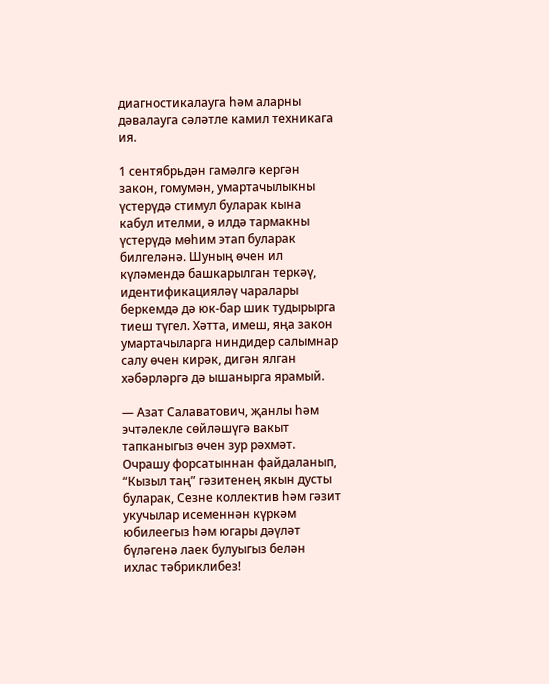диагностикалауга һәм аларны дәвалауга сәләтле камил техникага ия.

1 сентябрьдән гамәлгә кергән закон, гомумән, умартачылыкны үстерүдә стимул буларак кына кабул ителми, ә илдә тармакны үстерүдә мөһим этап буларак билгеләнә. Шуның өчен ил күләмендә башкарылган теркәү, идентификацияләү чаралары беркемдә дә юк-бар шик тудырырга тиеш түгел. Хәтта, имеш, яңа закон умартачыларга ниндидер салымнар салу өчен кирәк, дигән ялган хәбәрләргә дә ышанырга ярамый.

— Азат Салаватович, җанлы һәм эчтәлекле сөйләшүгә вакыт тапканыгыз өчен зур рәхмәт. Очрашу форсатыннан файдаланып, “Кызыл таң” гәзитенең якын дусты буларак, Сезне коллектив һәм гәзит укучылар исеменнән күркәм юбилеегыз һәм югары дәүләт бүләгенә лаек булуыгыз белән ихлас тәбриклибез!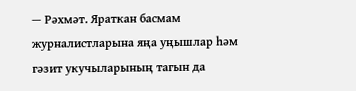— Рәхмәт. Яраткан басмам журналистларына яңа уңышлар һәм гәзит укучыларының тагын да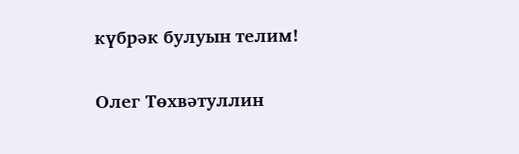күбрәк булуын телим!

Олег Төхвәтуллин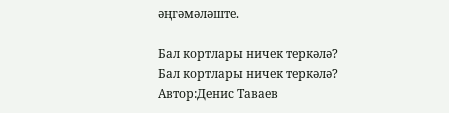әңгәмәләште.

Бал кортлары ничек теркәлә?
Бал кортлары ничек теркәлә?
Автор:Денис Таваев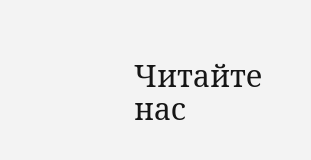Читайте нас